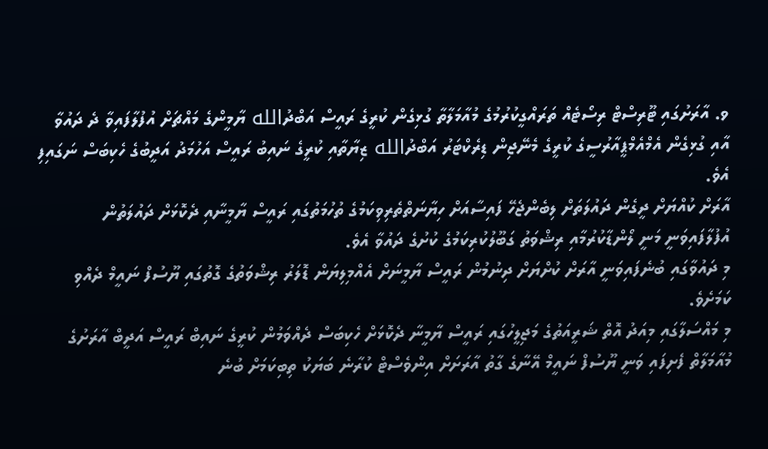ވ. އާރަށުގައި ޓޫރިސްޓް ރިސޯޓެއް ތަރައްގީކުރުމުގެ މުއާމަލާތާ ގުޅިގެން ކުރީގެ ރައީސް އަބްދުالله ޔާމީންގެ މައްޗަށް އުފުލާފައިވާ ދެ ދައުވާ އާއި ގުޅިގެން އެމްއެމްޕީއާރުސީގެ ކުރީގެ މެނޭޖިން ޑިރެކްޓަރު އަބްދުالله ޒިޔާތާއި ކުރީގެ ނައިބު ރައީސް އަހުމަދު އަދީބުގެ ހެކިބަސް ނަގައިފި އެވެ.
އާރަށް ކުއްޔަށް ދީގެން ދައުލަތަށް ލިބެންޖެހޭ ފައިސާއަށް ހިޔާނަތްތެރިވިކަމުގެ ތުހުމަތުގައި ރައީސް ޔާމީނާއި ދެކޮޅަށް ދައުލަތުން އުފުލާފައިވަނީ މަނީ ލޯންޑާކުރުމާއި ރިޝްވަތު ގަބޫލުކުރިކަމުގެ ކުށުގެ ދައުވާ އެވެ.
މި ދައުވާގައި ބުނެފައިވަނީ އާރަށް ކުށްޔަށް ދިނުމުން ރައީސް ޔާމީނަށް އެއްމިލިޔަން ޑޮލަރު ރިޝްވަތުގެ ގޮތުގައި ޔޫސުފް ނައީމް ދެއްވި ކަމަށެވެ.
މި މައްސަލާގައި މިއަދު އޮތް ޝަރީއަތުގެ މަޖިލީހުގައި ރައީސް ޔާމީނާ ދެކޮޅަށް ހެކިބަސް ދެއްވަމުން ކުރީގެ ނައިބް ރައީސް އަދީބް އާރަށުގެ މުއާމަލާތް ފެށިފައި ވަނީ ޔޫސުފް ނައީމް އޭނާގެ ގާތު އާރަށަށް އިންވެސްޓް ކުރާނެ ބަޔަކު ތިބިކަމަށް ބުނެ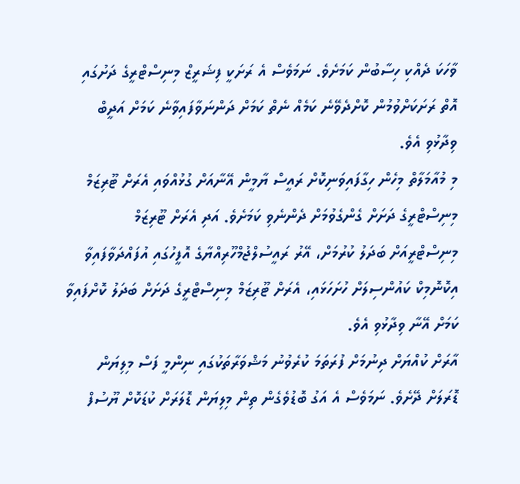ވާހަކަ ދެއްކި ހިސާބުން ކަމަށެވެ. ނަމަވެސް އެ ރަށަކީ ފިޝަރީޒް މިނިސްޓްރީގެ ދަށުގައި އޮތް ރަށަކަށްވުމުން ކޮށްދެވޭނެ ކަމެއް ނެތް ކަމަށް ދަންނަވާފައިވާނެ ކަމަށް އަދީބް ވިދާޅުވި އެވެ.
މި މުއާމަލާތް މިހެން ހިގާފައިވަނިކޮށް ރައީސް ޔާމީން އޭނާއަށް ގުޅުއްވައި އެރަށް ޓޫރިޒަމް މިނިސްޓްރީގެ ދަށަށް ގެންގެވުމަށް ދެންނެވި ކަމަށެވެ. އަދި އެރަށް ޓޫރިޒަމް މިނިސްޓްރީއަށް ބަދަލު ކުރުމަށް، އޭރު ރައީސުލްޖުމްހޫރިއްޔާގެ އޮފީހުގައި އުފައްދަވާފައިވާ އިކޮނޮމިކް ކައުންސިލަށް ހުށަހަޅައި، އެރަށް ޓޫރިޒަމް މިނިސްޓްރީގެ ދަށަށް ބަދަލު ކޮށްފައިވާ ކަމަށް އޭނާ ވިދާޅުވި އެވެ.
އާރަށް ކުއްޔަށް ދިނުމަށް ފުރަތަމަ ކުރެވުނު މަޝްވަރާތަކުގައި ނިންމީ ފަސް މިލިޔަން ޑޮރަލަށް ދޭށެވެ. ނަމަވެސް އެ އަގު ބޮޑުވެގެން ތިން މިލިޔަން ޑޮލަރަށް ކުޑަކޮށް ޔޫސުފް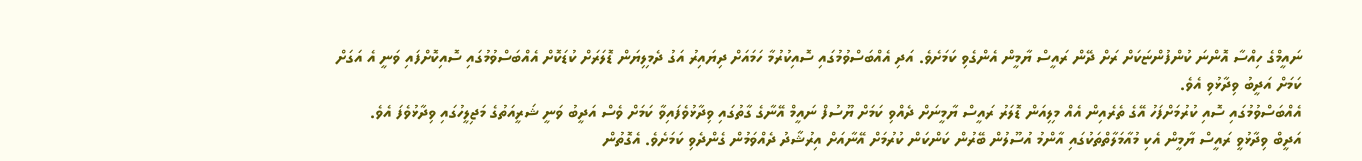ނައީމްގެ ހިއްސާ އޮންނަ ކުންފުންޏަކަށް ރަށް ދޭން ރައީސް ޔާމީން އެންގެވި ކަމަށެވެ. އަދި އެއްބަސްވުމުގައި ސޮއިކުރުމާ ހަމައަށް ދިޔައިރު އަގު ދެމިލިޔަން ޑޮލަރަށް ކުޑަކޮށް އެއްބަސްވުމުގައި ސޮއިކޮށްފައި ވަނީ އެ އަގަށް ކަމަށް އަދީބު ވިދާޅުވި އެވެ.
އެއްބަސްވުމުގައި ސޮއި ކުރުމަށްފަހު އޭގެ ތެރެއިން އެއް މިލިއަން ޑޮލަރު ރައީސް ޔާމީނަށް ދެއްވި ކަމަށް ޔޫސުފް ނައީމް އޭނާގެ ގާތުގައި ވިދާޅުވެފައިވާ ކަމަށް ވެސް އަދީބު ވަނީ ޝަރީއަތުގެ މަޖިލީހުގައި ވިދާޅުވެފަ އެވެ.
އަދީބް ވިދާޅުވީ ރައީސް ޔާމީން އެކި މުއާމަލާތްތަކުގައި އާންމު އުސޫލުން ބޭރުން ކަންކަން ކުރުމަށް އޭނާއަށް އިރުޝާދު ދެއްވަމުން ގެންދެވި ކަމަށެވެ. އެގޮތުން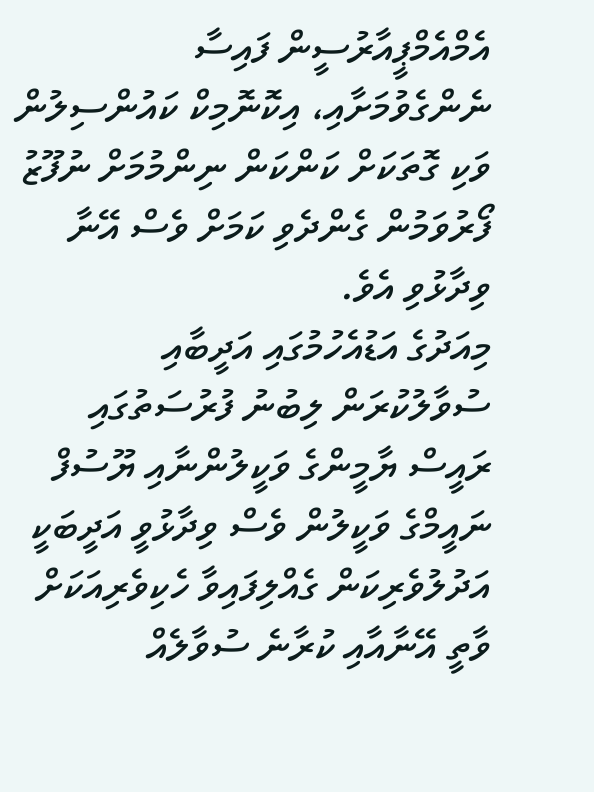އެމްއެމްޕީއާރުސީން ފައިސާ ނެންގެވުމަށާއި، އިކޮނޮމިކް ކައުންސިލުން ވަކި ގޮތަކަށް ކަންކަން ނިންމުމަށް ނުފޫޒު ފޯރުވަމުން ގެންދެވި ކަމަށް ވެސް އޭނާ ވިދާޅުވި އެވެ.
މިއަދުގެ އަޑުއެހުމުގައި އަދީބާއި ސުވާލުކުރަން ލިބުނު ފުރުސަތުގައި ރައީސް ޔާމީންގެ ވަކީލުންނާއި ޔޫސުފް ނައީމްގެ ވަކީލުން ވެސް ވިދާޅުވީ އަދީބަކީ އަދުލުވެރިކަން ގެއްލިފައިވާ ހެކިވެރިއަކަށް ވާތީ އޭނާއާއި ކުރާނެ ސުވާލެއް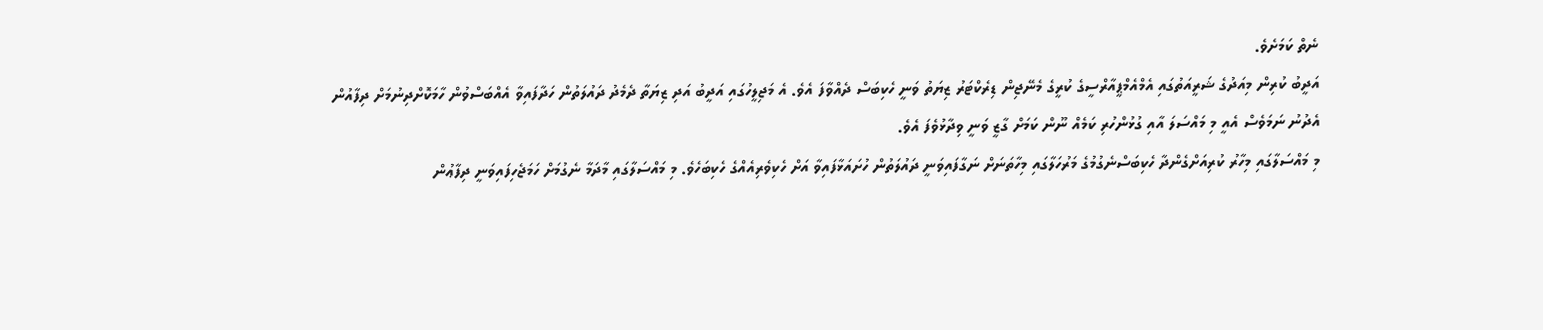ނެތް ކަމަށެވެ.
އަދީބު ކުރިން މިއަދުގެ ޝަރީއަތުގައި އެމްއެމްޕީއާރްސީގެ ކުރީގެ މެނޭޖިން ޑިރެކްޓަރު ޒިޔަތު ވަނީ ހެކިބަސް ދެއްވާފަ އެވެ. އެ މަޖިލީހުގައި އަދީބު އަދި ޒިޔަތާ ދެމެދު ދައުލަތުން ހަދާފައިވާ އެއްބަސްވުން ހާމަކޮށްދިނުމަށް ދިފާއުން އެދުނު ނަމަވެސް އެއީ މި މައްސަލަ އާއި ގުޅުންހުރި ކަމެއް ނޫން ކަމަށް ގާޒީ ވަނީ ވިދާޅުވެފަ އެވެ.
މި މައްސަލާގައި މިހާރު ކުރިއަށްގެންދާ ހެކިބަސްނެގުމުގެ މަރުހަލާގައި މިހާތަނަށް ނަގާފައިވަނީ ދައުލަތުން ހުށައަޅާފައިވާ އަށް ހެކިވެރިއެއްގެ ހެކިބަހެވެ. މި މައްސަލާގައި މާދަމާ ނެގުމަށް ހަމަޖެހިފައިވަނީ ދިފާޢުން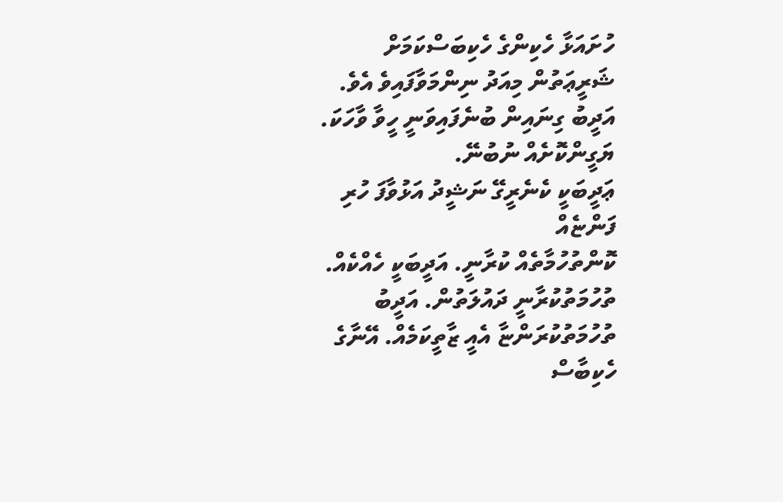ހުށައަޅާ ހެކިންގެ ހެކިބަސްކަމަށް ޝަރީޢަތުން މިއަދު ނިންމަވާފައިވެ އެވެ.
އަދީބު ގިނައިން ބުނެފައިވަނީ ހީވާ ވާހަކަ. ޔަގީންކޮށެއް ނުބުނޭ.
ޢަދީބަކީ ކެނެރީގޭ ނަޝީދު އަޅުވާފަ ހުރި ފަންޏެއް
ކޮންތުހުމާތެއް ކުރާނީ. އަދީބަކީ ހެއްކެއް. ތުހުމަތުކުރާނީ ދައުލަތުން. އަދީބު ތުހުމަތުކުރަންޏާ އެއީ ޒާތީކަމެއް. އޭނާގެ ހެކިބާސް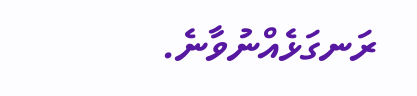ރަނގަޅެއްނުވާނެ.